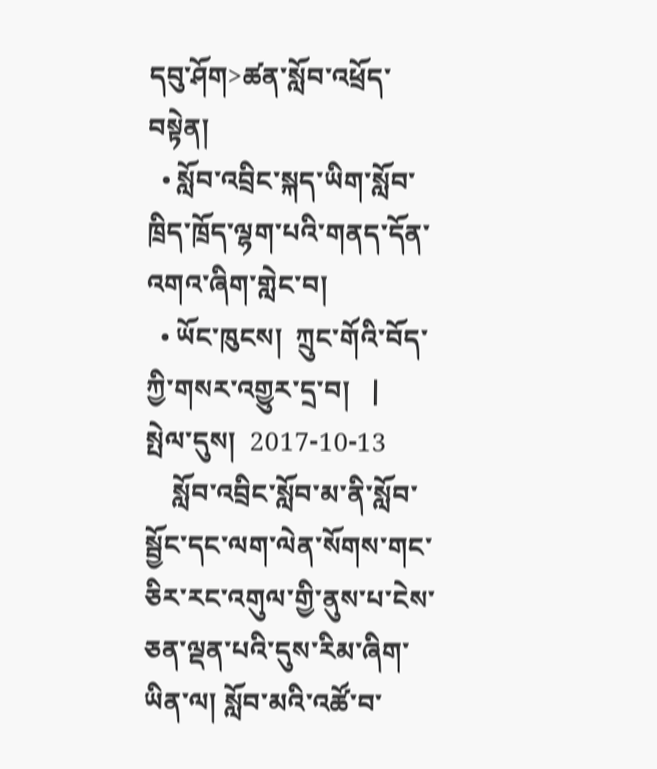དབུ་ཤོག>ཚན་སློབ་འཕྲོད་བསྟེན།
  • སློབ་འབྲིང་སྐད་ཡིག་སློབ་ཁྲིད་ཁྲོད་ལྷག་པའི་གནད་དོན་འགའ་ཞིག་གླེང་བ།
  • ཡོང་ཁུངས།  ཀྲུང་གོའི་བོད་ཀྱི་གསར་འགྱུར་དྲ་བ།   |     སྤེལ་དུས།  2017-10-13
    སློབ་འབྲིང་སློབ་མ་ནི་སློབ་སྦྱོང་དང་ལག་ལེན་སོགས་གང་ཅིར་རང་འགུལ་གྱི་ནུས་པ་ངེས་ཅན་ལྡན་པའི་དུས་རིམ་ཞིག་ཡིན་ལ། སློབ་མའི་འཚོ་བ་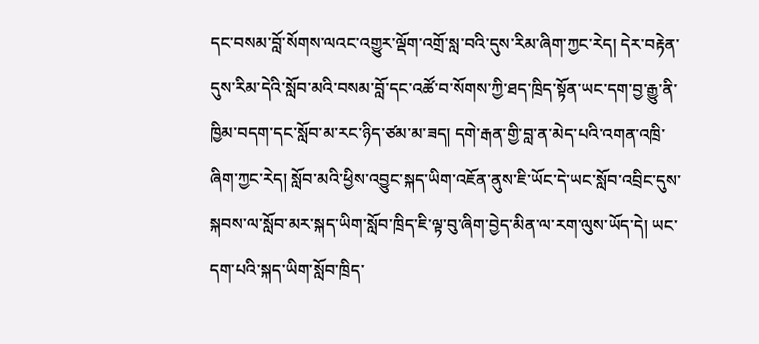དང་བསམ་བློ་སོགས་ལའང་འགྱུར་ལྡོག་འགྲོ་སླ་བའི་དུས་རིམ་ཞིག་ཀྱང་རེད། དེར་བརྟེན་དུས་རིམ་དེའི་སློབ་མའི་བསམ་བློ་དང་འཚོ་བ་སོགས་ཀྱི་ཐད་ཁྲིད་སྟོན་ཡང་དག་བྱ་རྒྱུ་ནི་ཁྱིམ་བདག་དང་སློབ་མ་རང་ཉིད་ཙམ་མ་ཟད། དགེ་རྒན་གྱི་བླ་ན་མེད་པའི་འགན་འཁྲི་ཞིག་ཀྱང་རེད། སློབ་མའི་ཕྱིས་འབྱུང་སྐད་ཡིག་འཇོན་ནུས་ཇི་ཡོང་དེ་ཡང་སློབ་འབྲིང་དུས་སྐབས་ལ་སློབ་མར་སྐད་ཡིག་སློབ་ཁྲིད་ཇི་ལྟ་བུ་ཞིག་བྱེད་མིན་ལ་རག་ལུས་ཡོད་དེ། ཡང་དག་པའི་སྐད་ཡིག་སློབ་ཁྲིད་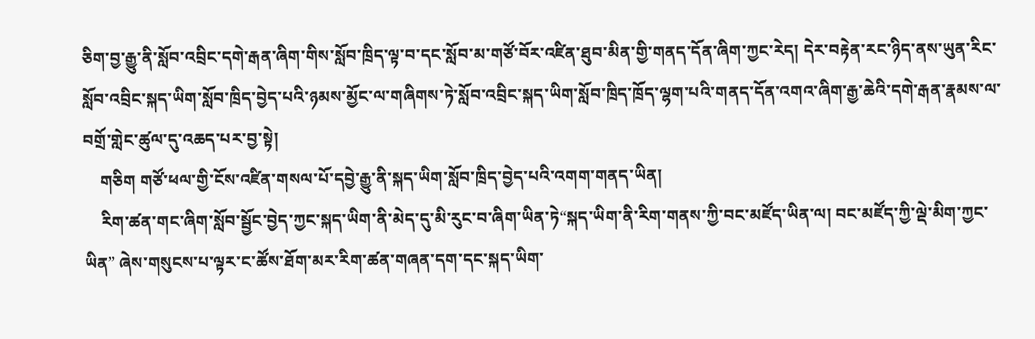ཅིག་བྱ་རྒྱུ་ནི་སློབ་འབྲིང་དགེ་རྒན་ཞིག་གིས་སློབ་ཁྲིད་ལྟ་བ་དང་སློབ་མ་གཙོ་བོར་འཛིན་ཐུབ་མིན་གྱི་གནད་དོན་ཞིག་ཀྱང་རེད། དེར་བརྟེན་རང་ཉིད་ནས་ཡུན་རིང་སློབ་འབྲིང་སྐད་ཡིག་སློབ་ཁྲིད་བྱེད་པའི་ཉམས་མྱོང་ལ་གཞིགས་ཏེ་སློབ་འབྲིང་སྐད་ཡིག་སློབ་ཁྲིད་ཁྲོད་ལྷག་པའི་གནད་དོན་འགའ་ཞིག་རྒྱ་ཆེའི་དགེ་རྒན་རྣམས་ལ་བགྲོ་གླེང་ཚུལ་དུ་འཆད་པར་བྱ་སྟེ།
    གཅིག གཙོ་ཕལ་གྱི་ངོས་འཛིན་གསལ་པོ་དབྱེ་རྒྱུ་ནི་སྐད་ཡིག་སློབ་ཁྲིད་བྱེད་པའི་འགག་གནད་ཡིན།
    རིག་ཚན་གང་ཞིག་སློབ་སྦྱོང་བྱེད་ཀྱང་སྐད་ཡིག་ནི་མེད་དུ་མི་རུང་བ་ཞིག་ཡིན་ཏེ“སྐད་ཡིག་ནི་རིག་གནས་ཀྱི་བང་མཛོད་ཡིན་ལ། བང་མཛོད་ཀྱི་ལྡེ་མིག་ཀྱང་ཡིན” ཞེས་གསུངས་པ་ལྟར་ང་ཚོས་ཐོག་མར་རིག་ཚན་གཞན་དག་དང་སྐད་ཡིག་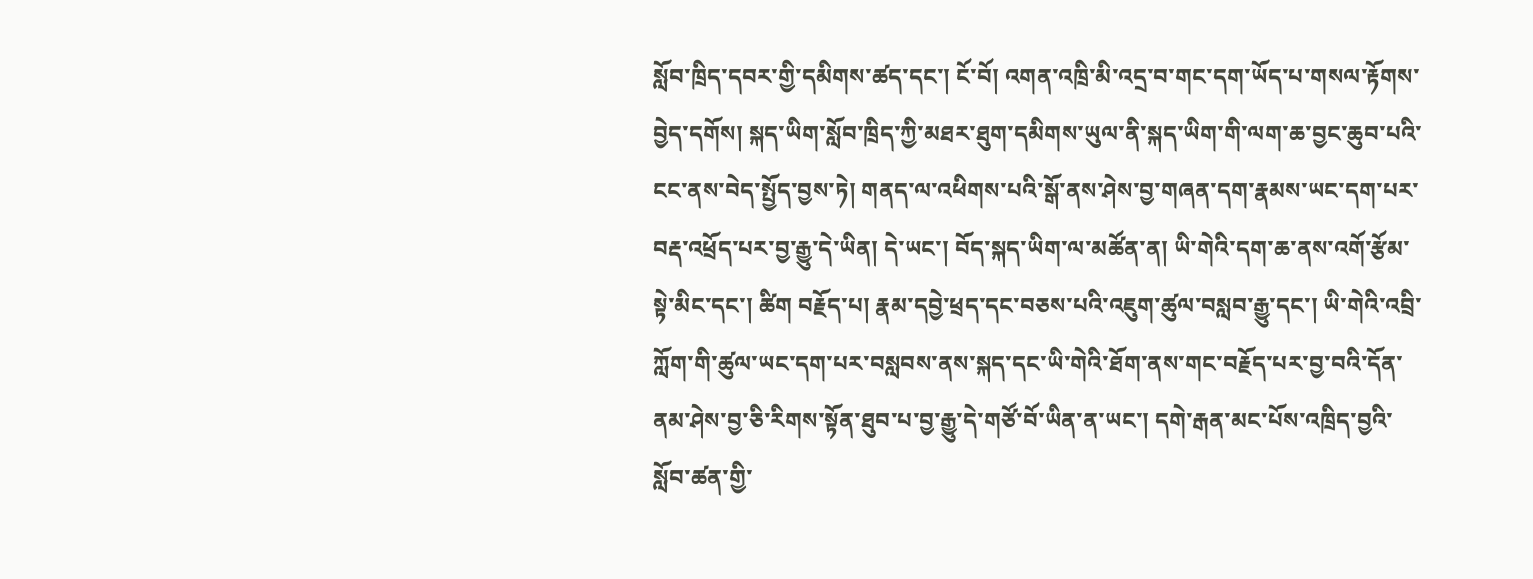སློབ་ཁྲིད་དབར་གྱི་དམིགས་ཚད་དང་། ངོ་བོ། འགན་འཁྲི་མི་འདྲ་བ་གང་དག་ཡོད་པ་གསལ་རྟོགས་བྱེད་དགོས། སྐད་ཡིག་སློབ་ཁྲིད་ཀྱི་མཐར་ཐུག་དམིགས་ཡུལ་ནི་སྐད་ཡིག་གི་ལག་ཆ་བྱང་ཆུབ་པའི་ངང་ནས་བེད་སྤྱོད་བྱས་ཏེ། གནད་ལ་འཕིགས་པའི་སྒོ་ནས་ཤེས་བྱ་གཞན་དག་རྣམས་ཡང་དག་པར་བརྡ་འཕྲོད་པར་བྱ་རྒྱུ་དེ་ཡིན། དེ་ཡང་། བོད་སྐད་ཡིག་ལ་མཚོན་ན། ཡི་གེའི་དག་ཆ་ནས་འགོ་རྩོམ་སྟེ་མིང་དང་། ཚིག བརྗོད་པ། རྣམ་དབྱེ་ཕྲད་དང་བཅས་པའི་འཇུག་ཚུལ་བསླབ་རྒྱུ་དང་། ཡི་གེའི་འབྲི་ཀློག་གི་ཚུལ་ཡང་དག་པར་བསླབས་ནས་སྐད་དང་ཡི་གེའི་ཐོག་ནས་གང་བརྗོད་པར་བྱ་བའི་དོན་ནམ་ཤེས་བྱ་ཅི་རིགས་སྟོན་ཐུབ་པ་བྱ་རྒྱུ་དེ་གཙོ་བོ་ཡིན་ན་ཡང་། དགེ་རྒན་མང་པོས་འཁྲིད་བྱའི་སློབ་ཚན་གྱི་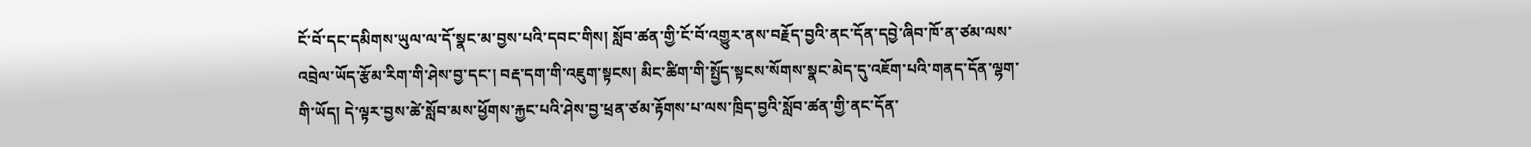ངོ་བོ་དང་དམིགས་ཡུལ་ལ་དོ་སྣང་མ་བྱས་པའི་དབང་གིས། སློབ་ཚན་གྱི་ངོ་བོ་འགྱུར་ནས་བརྗོད་བྱའི་ནང་དོན་དབྱེ་ཞིབ་ཁོ་ན་ཙམ་ལས་འབྲེལ་ཡོད་རྩོམ་རིག་གི་ཤེས་བྱ་དང་། བརྡ་དག་གི་འཇུག་སྟངས། མིང་ཚིག་གི་སྤྱོད་སྟངས་སོགས་སྣང་མེད་དུ་འཇོག་པའི་གནད་དོན་ལྷག་གི་ཡོད། དེ་ལྟར་བྱས་ཚེ་སློབ་མས་ཕྱོགས་རྐྱང་པའི་ཤེས་བྱ་ཕྲན་ཙམ་རྟོགས་པ་ལས་ཁྲིད་བྱའི་སློབ་ཚན་གྱི་ནང་དོན་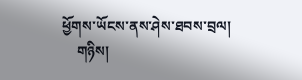ཕྱོགས་ཡོངས་ནས་ཤེས་ཐབས་བྲལ།
    གཉིས།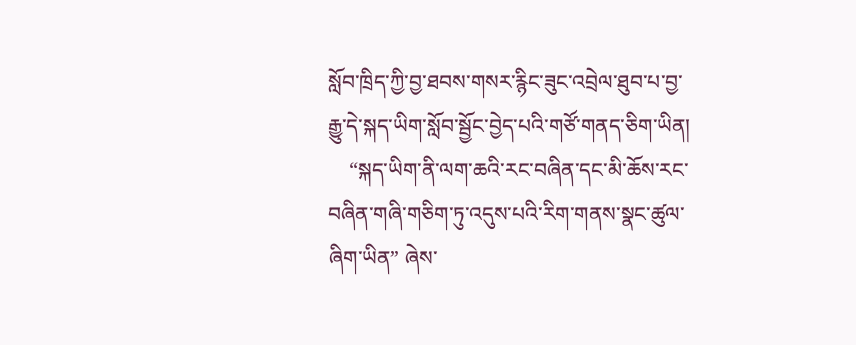སློབ་ཁྲིད་ཀྱི་བྱ་ཐབས་གསར་རྙིང་ཟུང་འབྲེལ་ཐུབ་པ་བྱ་རྒྱུ་དེ་སྐད་ཡིག་སློབ་སྦྱོང་བྱེད་པའི་གཙོ་གནད་ཅིག་ཡིན།
    “སྐད་ཡིག་ནི་ལག་ཆའི་རང་བཞིན་དང་མི་ཆོས་རང་བཞིན་གཞི་གཅིག་ཏུ་འདུས་པའི་རིག་གནས་སྣང་ཚུལ་ཞིག་ཡིན” ཞེས་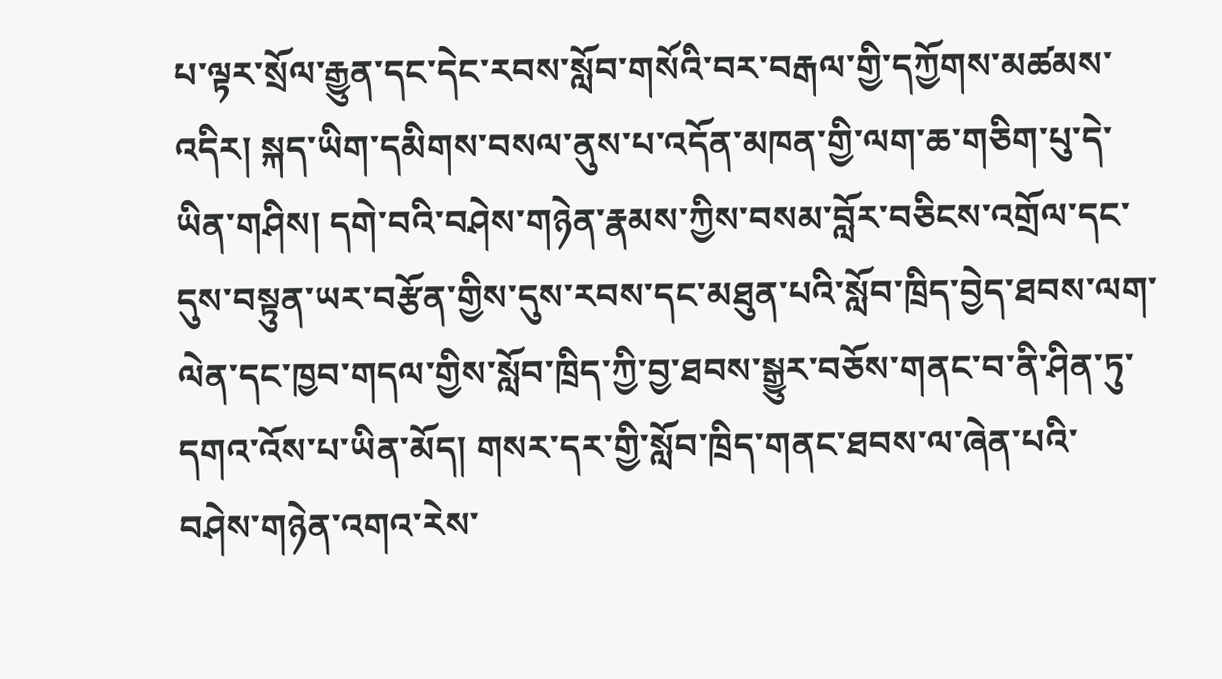པ་ལྟར་སྲོལ་རྒྱུན་དང་དེང་རབས་སློབ་གསོའི་བར་བརྒལ་གྱི་དཀྱོགས་མཚམས་འདིར། སྐད་ཡིག་དམིགས་བསལ་ནུས་པ་འདོན་མཁན་གྱི་ལག་ཆ་གཅིག་པུ་དེ་ཡིན་གཤིས། དགེ་བའི་བཤེས་གཉེན་རྣམས་ཀྱིས་བསམ་བློར་བཅིངས་འགྲོལ་དང་དུས་བསྟུན་ཡར་བརྩོན་གྱིས་དུས་རབས་དང་མཐུན་པའི་སློབ་ཁྲིད་བྱེད་ཐབས་ལག་ལེན་དང་ཁྱབ་གདལ་གྱིས་སློབ་ཁྲིད་ཀྱི་བྱ་ཐབས་སྒྱུར་བཅོས་གནང་བ་ནི་ཤིན་ཏུ་དགའ་འོས་པ་ཡིན་མོད། གསར་དར་གྱི་སློབ་ཁྲིད་གནང་ཐབས་ལ་ཞེན་པའི་བཤེས་གཉེན་འགའ་རེས་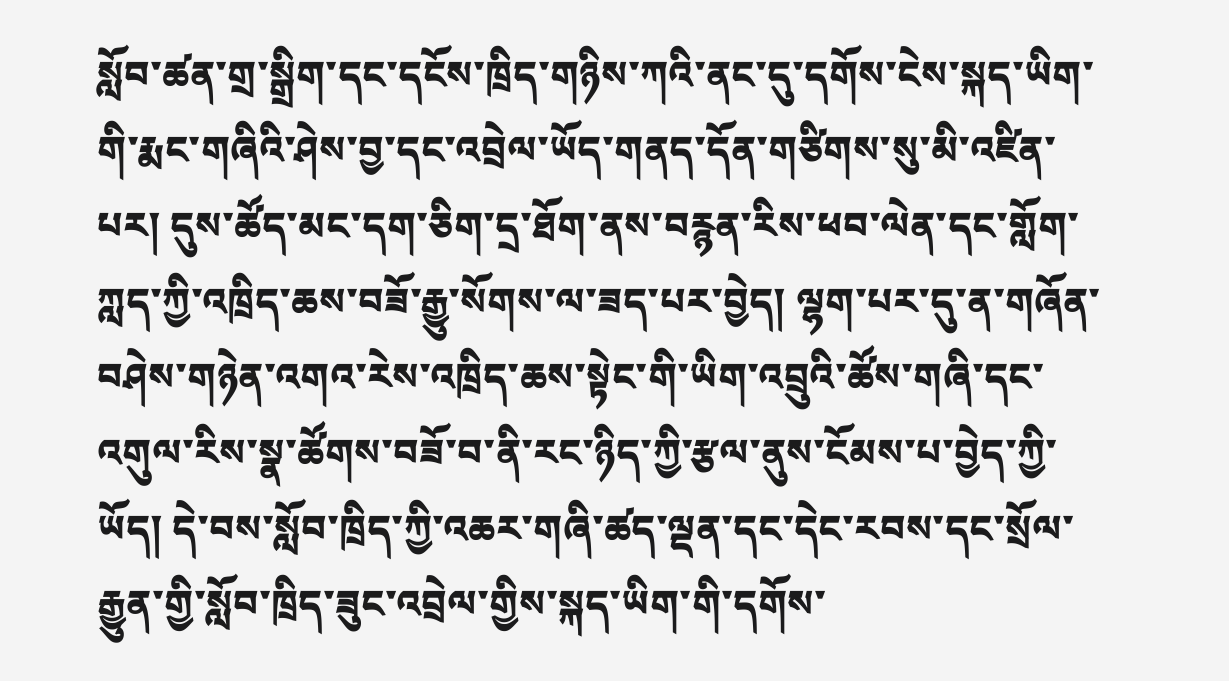སློབ་ཚན་གྲ་སྒྲིག་དང་དངོས་ཁྲིད་གཉིས་ཀའི་ནང་དུ་དགོས་ངེས་སྐད་ཡིག་གི་རྨང་གཞིའི་ཤེས་བྱ་དང་འབྲེལ་ཡོད་གནད་དོན་གཙིགས་སུ་མི་འཛིན་པར། དུས་ཚོད་མང་དག་ཅིག་དྲ་ཐོག་ནས་བརྙན་རིས་ཕབ་ལེན་དང་གློག་ཀླད་ཀྱི་འཁྲིད་ཆས་བཟོ་རྒྱུ་སོགས་ལ་ཟད་པར་བྱེད། ལྷག་པར་དུ་ན་གཞོན་བཤེས་གཉེན་འགའ་རེས་འཁྲིད་ཆས་སྟེང་གི་ཡིག་འབྲུའི་ཚོས་གཞི་དང་འགུལ་རིས་སྣ་ཚོགས་བཟོ་བ་ནི་རང་ཉིད་ཀྱི་རྩལ་ནུས་ངོམས་པ་བྱེད་ཀྱི་ཡོད། དེ་བས་སློབ་ཁྲིད་ཀྱི་འཆར་གཞི་ཚད་ལྡན་དང་དེང་རབས་དང་སྲོལ་རྒྱུན་གྱི་སློབ་ཁྲིད་ཟུང་འབྲེལ་གྱིས་སྐད་ཡིག་གི་དགོས་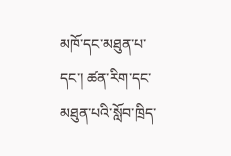མཁོ་དང་མཐུན་པ་དང་། ཚན་རིག་དང་མཐུན་པའི་སློབ་ཁྲིད་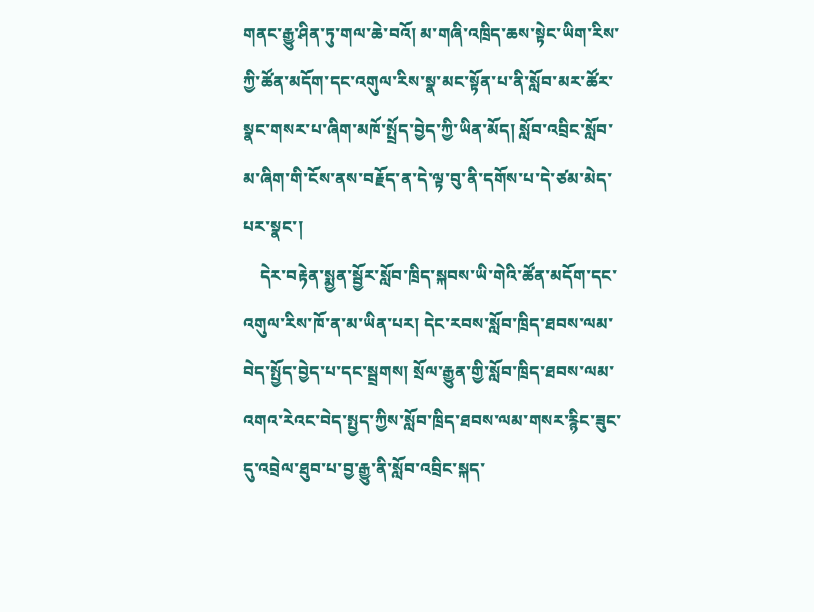གནང་རྒྱུ་ཤིན་ཏུ་གལ་ཆེ་བའོ། མ་གཞི་འཁྲིད་ཆས་སྟེང་ཡིག་རིས་ཀྱི་ཚོན་མདོག་དང་འགུལ་རིས་སྣ་མང་སྟོན་པ་ནི་སློབ་མར་ཚོར་སྣང་གསར་པ་ཞིག་མཁོ་སྤྲོད་བྱེད་ཀྱི་ཡིན་མོད། སློབ་འབྲིང་སློབ་མ་ཞིག་གི་ངོས་ནས་བརྗོད་ན་དེ་ལྟ་བུ་ནི་དགོས་པ་དེ་ཙམ་མེད་པར་སྣང་།
    དེར་བརྟེན་སྨྱན་སྦྱོར་སློབ་ཁྲིད་སྐབས་ཡི་གེའི་ཚོན་མདོག་དང་འགུལ་རིས་ཁོ་ན་མ་ཡིན་པར། དེང་རབས་སློབ་ཁྲིད་ཐབས་ལམ་བེད་སྤྱོད་བྱེད་པ་དང་སྦྲགས། སྲོལ་རྒྱུན་གྱི་སློབ་ཁྲིད་ཐབས་ལམ་འགའ་རེའང་བེད་སྤྱད་ཀྱིས་སློབ་ཁྲིད་ཐབས་ལམ་གསར་རྙིང་ཟུང་དུ་འབྲེལ་ཐུབ་པ་བྱ་རྒྱུ་ནི་སློབ་འབྲིང་སྐད་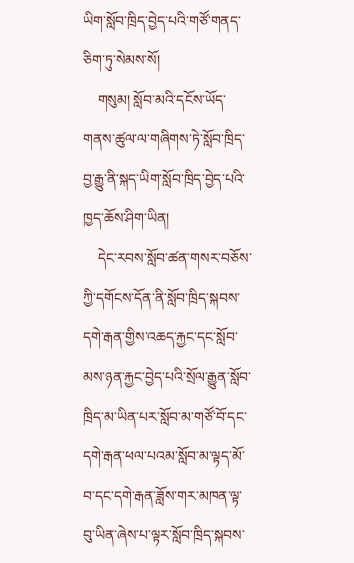ཡིག་སློབ་ཁྲིད་བྱེད་པའི་གཙོ་གནད་ཅིག་ཏུ་སེམས་སོ།
    གསུམ། སློབ་མའི་དངོས་ཡོད་གནས་ཚུལ་ལ་གཞིགས་ཏེ་སློབ་ཁྲིད་བྱ་རྒྱུ་ནི་སྐད་ཡིག་སློབ་ཁྲིད་བྱེད་པའི་ཁྱད་ཆོས་ཤིག་ཡིན།
    དེང་རབས་སློབ་ཚན་གསར་བཅོས་ཀྱི་དགོངས་དོན་ནི་སློབ་ཁྲིད་སྐབས་དགེ་རྒན་གྱིས་འཆད་རྐྱང་དང་སློབ་མས་ཉན་རྐྱང་བྱེད་པའི་སྲོལ་རྒྱུན་སློབ་ཁྲིད་མ་ཡིན་པར་སློབ་མ་གཙོ་བོ་དང་དགེ་རྒན་ཕལ་པའམ་སློབ་མ་ལྟད་མོ་བ་དང་དགེ་རྒན་ཟློས་གར་མཁན་ལྟ་བུ་ཡིན་ཞེས་པ་ལྟར་སློབ་ཁྲིད་སྐབས་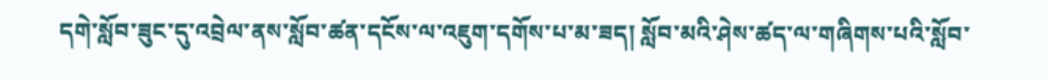དགེ་སློབ་ཟུང་དུ་འབྲེལ་ནས་སློབ་ཚན་དངོས་ལ་འཇུག་དགོས་པ་མ་ཟད། སློབ་མའི་ཤེས་ཚད་ལ་གཞིགས་པའི་སློབ་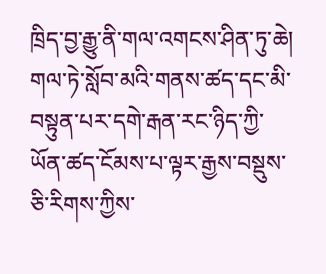ཁྲིད་བྱ་རྒྱུ་ནི་གལ་འགངས་ཤིན་ཏུ་ཆེ། གལ་ཏེ་སློབ་མའི་གནས་ཚད་དང་མི་བསྟུན་པར་དགེ་རྒན་རང་ཉིད་ཀྱི་ཡོན་ཚད་ངོམས་པ་ལྟར་རྒྱས་བསྡུས་ཅི་རིགས་ཀྱིས་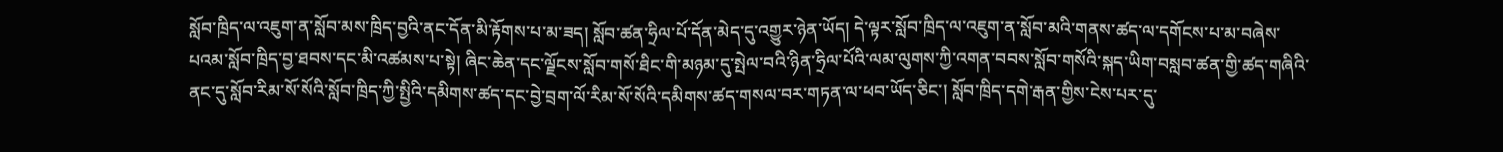སློབ་ཁྲིད་ལ་འཇུག་ན་སློབ་མས་ཁྲིད་བྱའི་ནང་དོན་མི་རྟོགས་པ་མ་ཟད། སློབ་ཚན་ཧྲིལ་པོ་དོན་མེད་དུ་འགྱུར་ཉེན་ཡོད། དེ་ལྟར་སློབ་ཁྲིད་ལ་འཇུག་ན་སློབ་མའི་གནས་ཚད་ལ་དགོངས་པ་མ་བཞེས་པའམ་སློབ་ཁྲིད་བྱ་ཐབས་དང་མི་འཚམས་པ་སྟེ། ཞིང་ཆེན་དང་ལྗོངས་སློབ་གསོ་ཐིང་གི་མཉམ་དུ་སྤེལ་བའི་ཉིན་ཧྲིལ་པོའི་ལམ་ལུགས་ཀྱི་འགན་བབས་སློབ་གསོའི་སྐད་ཡིག་བསླབ་ཚན་གྱི་ཚད་གཞིའི་ནང་དུ་སློབ་རིམ་སོ་སོའི་སློབ་ཁྲིད་ཀྱི་སྤྱིའི་དམིགས་ཚད་དང་བྱེ་བྲག་ལོ་རིམ་སོ་སོའི་དམིགས་ཚད་གསལ་བར་གཏན་ལ་ཕབ་ཡོད་ཅིང་། སློབ་ཁྲིད་དགེ་རྒན་གྱིས་ངེས་པར་དུ་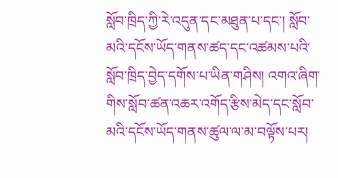སློབ་ཁྲིད་ཀྱི་རེ་འདུན་དང་མཐུན་པ་དང་། སློབ་མའི་དངོས་ཡོད་གནས་ཚད་དང་འཚམས་པའི་སློབ་ཁྲིད་བྱེད་དགོས་པ་ཡིན་གཤིས། འགའ་ཞིག་གིས་སློབ་ཚན་འཆར་འགོད་རྩིས་མེད་དང་སློབ་མའི་དངོས་ཡོད་གནས་ཚུལ་ལ་མ་བལྟོས་པར།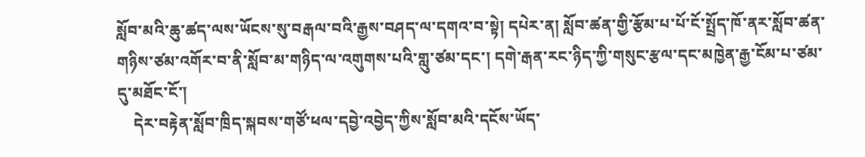སློབ་མའི་ཆུ་ཚད་ལས་ཡོངས་སུ་བརྒལ་བའི་རྒྱས་བཤད་ལ་དགའ་བ་སྟེ། དཔེར་ན། སློབ་ཚན་གྱི་རྩོམ་པ་པོ་ངོ་སྤྲོད་ཁོ་ནར་སློབ་ཚན་གཉིས་ཙམ་འགོར་བ་ནི་སློབ་མ་གཉིད་ལ་འགུགས་པའི་གླུ་ཙམ་དང་། དགེ་རྒན་རང་ཉིད་ཀྱི་གསུང་རྩལ་དང་མཁྱེན་རྒྱ་ངོམ་པ་ཙམ་དུ་མཐོང་ངོ་།
    དེར་བརྟེན་སློབ་ཁྲིད་སྐབས་གཙོ་ཕལ་དབྱེ་འབྱེད་ཀྱིས་སློབ་མའི་དངོས་ཡོད་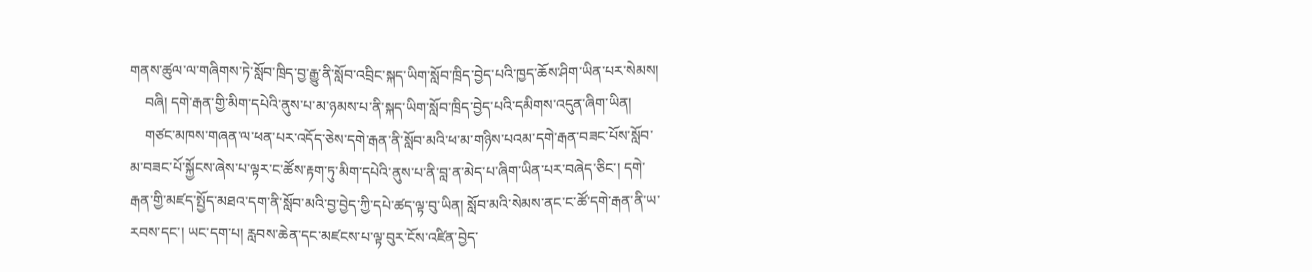གནས་ཚུལ་ལ་གཞིགས་ཏེ་སློབ་ཁྲིད་བྱ་རྒྱུ་ནི་སློབ་འབྲིང་སྐད་ཡིག་སློབ་ཁྲིད་བྱེད་པའི་ཁྱད་ཆོས་ཤིག་ཡིན་པར་སེམས།
    བཞི། དགེ་རྒན་གྱི་མིག་དཔེའི་ནུས་པ་མ་ཉམས་པ་ནི་སྐད་ཡིག་སློབ་ཁྲིད་བྱེད་པའི་དམིགས་འདུན་ཞིག་ཡིན།
    གཙང་མཁས་གཞན་ལ་ཕན་པར་འདོད་ཅེས་དགེ་རྒན་ནི་སློབ་མའི་ཕ་མ་གཉིས་པའམ་དགེ་རྒན་བཟང་པོས་སློབ་མ་བཟང་པོ་སྐྱོངས་ཞེས་པ་ལྟར་ང་ཚོས་རྟག་ཏུ་མིག་དཔེའི་ནུས་པ་ནི་བླ་ན་མེད་པ་ཞིག་ཡིན་པར་བཞེད་ཅིང་། དགེ་རྒན་གྱི་མཛད་སྤྱོད་མཐའ་དག་ནི་སློབ་མའི་བྱ་བྱེད་ཀྱི་དཔེ་ཚད་ལྟ་བུ་ཡིན། སློབ་མའི་སེམས་ནང་ང་ཚོ་དགེ་རྒན་ནི་ཡ་རབས་དང་། ཡང་དག་པ། རླབས་ཆེན་དང་མཛངས་པ་ལྟ་བུར་ངོས་འཛིན་བྱེད་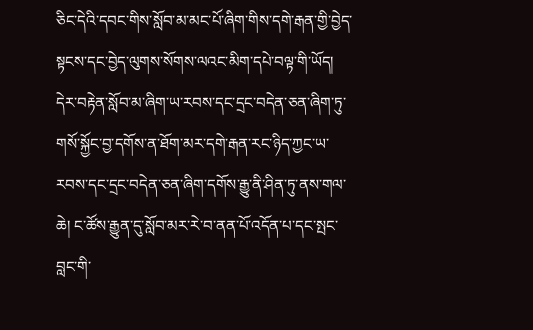ཅིང་དེའི་དབང་གིས་སློབ་མ་མང་པོ་ཞིག་གིས་དགེ་རྒན་གྱི་བྱེད་སྟངས་དང་བྱེད་ལུགས་སོགས་ལའང་མིག་དཔེ་བལྟ་གི་ཡོད། དེར་བརྟེན་སློབ་མ་ཞིག་ཡ་རབས་དང་དྲང་བདེན་ཅན་ཞིག་ཏུ་གསོ་སྐྱོང་བྱ་དགོས་ན་ཐོག་མར་དགེ་རྒན་རང་ཉིད་ཀྱང་ཡ་རབས་དང་དྲང་བདེན་ཅན་ཞིག་དགོས་རྒྱུ་ནི་ཤིན་ཏུ་ནས་གལ་ཆེ། ང་ཚོས་རྒྱུན་དུ་སློབ་མར་རེ་བ་ནན་པོ་འདོན་པ་དང་སྤང་བླང་གི་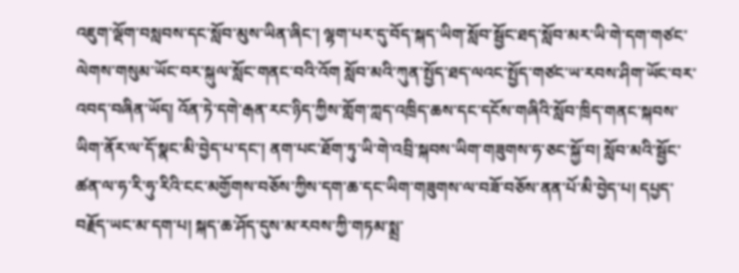འཇུག་ལྡོག་བསླབས་དང་སློབ་མུས་ཡིན་ཞིང་། ལྷག་པར་དུ་བོད་སྐད་ཡིག་སློབ་སྦྱོང་ཐད་སློབ་མར་ཡི་གེ་དག་གཙང་ལེགས་གསུམ་ཡོང་བར་སྐུལ་སློང་གནང་བའི་འོག སློབ་མའི་ཀུན་སྤྱོད་ཐད་ལའང་སྤྱོད་གཙང་ཡ་རབས་ཤིག་ཡོང་བར་འབད་བཞིན་ཡོད། འོན་ཏེ་དགེ་རྒན་རང་ཉིད་ཀྱིས་གློག་ཀླད་འཁྲིད་ཆས་དང་དངོས་གཞིའི་སློབ་ཁྲིད་གནང་སྐབས་ཡིག་ནོར་ལ་དོ་སྣང་མི་བྱེད་པ་དང་། ནག་པང་ཐོག་ཏུ་ཡི་གེ་འབྲི་སྐབས་ཡིག་གཟུགས་ཧ་ཅང་སྐྱོ་བ། སློབ་མའི་སྦྱོང་ཚན་ལ་ཧ་རི་ཧུ་རིའི་ངང་མགྱོགས་བཅོས་ཀྱིས་དག་ཆ་དང་ཡིག་གཟུགས་ལ་བཟོ་བཅོས་ནན་པོ་མི་བྱེད་པ། དཔྱད་བརྗོད་ཡང་མ་དག་པ། སྐད་ཆ་ཤོད་དུས་མ་རབས་ཀྱི་གཏམ་སྨྲ་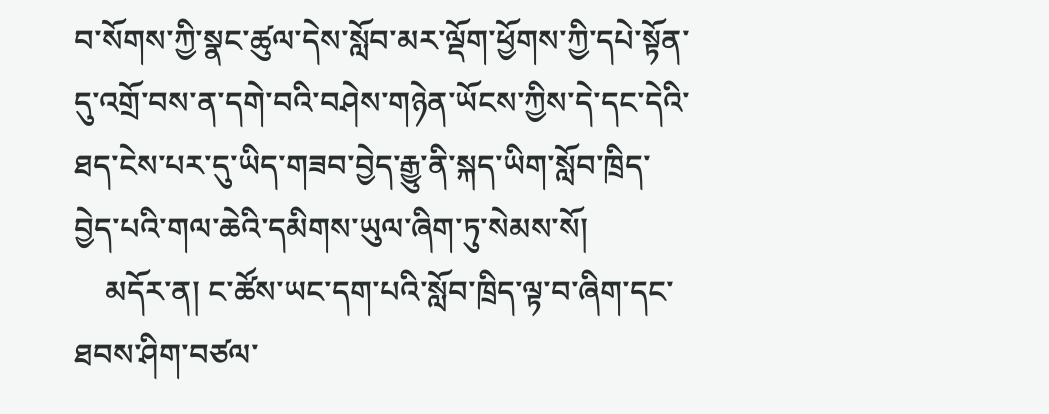བ་སོགས་ཀྱི་སྣང་ཚུལ་དེས་སློབ་མར་ལྡོག་ཕྱོགས་ཀྱི་དཔེ་སྟོན་དུ་འགྲོ་བས་ན་དགེ་བའི་བཤེས་གཉེན་ཡོངས་ཀྱིས་དེ་དང་དེའི་ཐད་ངེས་པར་དུ་ཡིད་གཟབ་བྱེད་རྒྱུ་ནི་སྐད་ཡིག་སློབ་ཁྲིད་བྱེད་པའི་གལ་ཆེའི་དམིགས་ཡུལ་ཞིག་ཏུ་སེམས་སོ།
    མདོར་ན། ང་ཚོས་ཡང་དག་པའི་སློབ་ཁྲིད་ལྟ་བ་ཞིག་དང་ཐབས་ཤིག་བཙལ་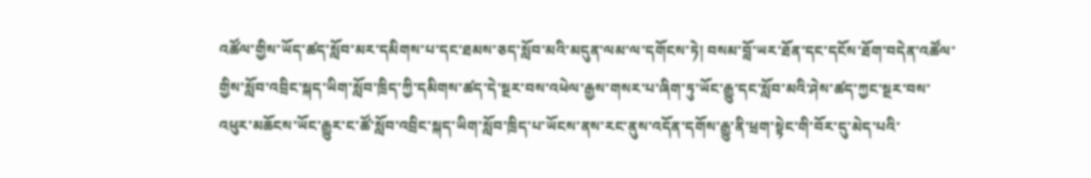འཚོལ་གྱིས་ཡོད་ཚད་སློབ་མར་དམིགས་པ་དང་ཐམས་ཅད་སློབ་མའི་མདུན་ལམ་ལ་དགོངས་ཏེ། བསམ་བློ་ཡར་ཐོན་དང་དངོས་ཐོག་བདེན་འཚོལ་གྱིས་སློབ་འབྲིང་སྐད་ཡིག་སློབ་ཁྲིད་ཀྱི་དམིགས་ཚད་དེ་སྔར་བས་འཕེལ་རྒྱས་གསར་པ་ཞིག་ཏུ་ཡོང་རྒྱུ་དང་སློབ་མའི་ཤེས་ཚད་ཀྱང་སྔར་བས་འཕུར་མཆོངས་ཡོང་རྒྱུར་ང་ཚོ་སློབ་འབྲིང་སྐད་ཡིག་སློབ་ཁྲིད་པ་ཡོངས་ནས་རང་ནུས་འདོན་དགོས་རྒྱུ་ནི་ཕྲག་སྟེང་གི་བོར་དུ་མེད་པའི་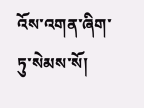འོས་འགན་ཞིག་ཏུ་སེམས་སོ།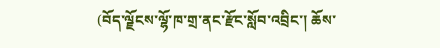(བོད་ལྗོངས་ལྷོ་ཁ་གྲ་ནང་རྫོང་སློབ་འབྲིང་། ཆོས་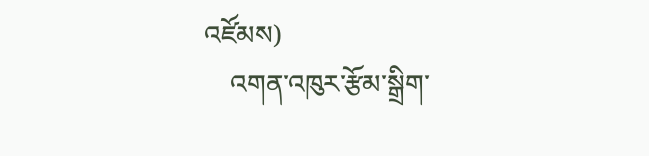འཛོམས)
    འགན་འཁུར་རྩོམ་སྒྲིག་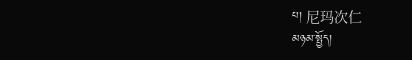པ། 尼玛次仁
མཉམ་སྤྱོད།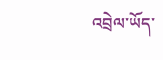འབྲེལ་ཡོད་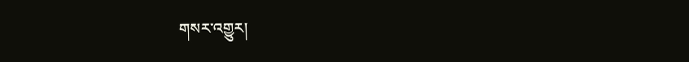གསར་འགྱུར།